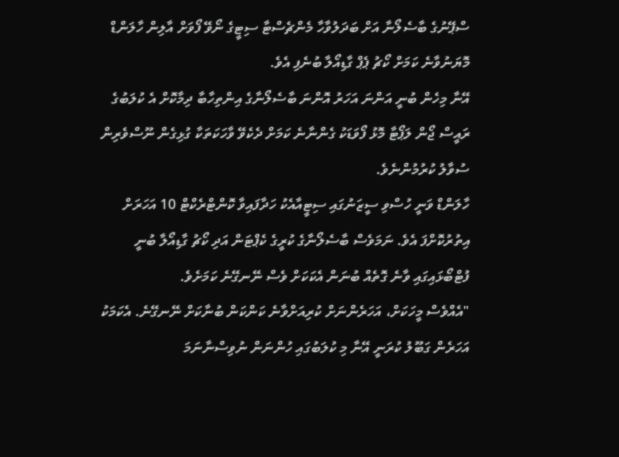ސްޕޭނުގެ ބާސެލޯނާ އަށް ބަދަލުވާހާ މެންޗެސްޓާ ސިޓީގެ ނޯވޭ ފޯވަށް އާލިން ހާލަންޑް މޮޔަނުވާނެ ކަމަށް ކޯޗު ޕެޕް ގާޑިއޯލާ ބުނެފި އެވެ.
އޭނާ މިހެން ބުނީ އަންނަ އަހަރު އޮންނަ ބާސެލޯނާގެ އިންތިހާބާ ދިމާކޮށް އެ ކުލަބުގެ ރައީސް ޖޯން ލަޕޯޓާ މޮޅު ފޯވަޑަކު ގެންނާނެ ކަމަށް ދެކެވޭ ވާހަކަތަކާ ގުޅިގެން ނޫސްވެރިން ސުވާލު ކުރުމުންނެވެ.
ހާލަންޑް ވަނީ ހުސްވި ސީޒަނުގައި ސިޓީއާއެކު ހަދާފައިވާ ކޮންޓްރެކްޓް 10 އަހަރަށް އިތުރުކޮށްފަ އެވެ. ނަމަވެސް ބާސެލޯނާގެ ކުރީގެ ކެޕްޓަން އަދި ކޯޗު ގާޑިއޯލާ ބުނީ ފުޓްބޯޅައިގައި ވާނެ ގޮތެއް ބުނަން އެކަކަށް ވެސް ނޭނގޭނެ ކަމަށެވެ.
"އެއްވެސް މީހަކަށް، އަހަރެންނަށް ކުރިއަށްވާނެ ކަންކަން ބުނާކަށް ނޭނގޭނެ. އެކަމަކު އަހަރެން ގަބޫލު ކުރަނީ އޭނާ މި ކުލަބުގައި ހުންނަން ނުވިސްނާނަމަ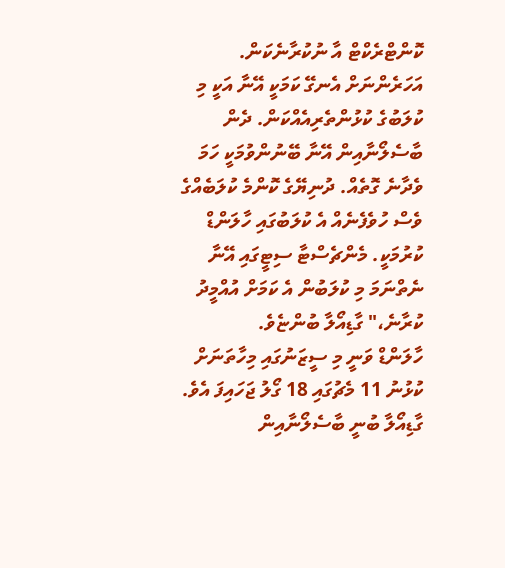ކޮންޓްރެކްޓް އާ ނުކުރާނެކަން. އަހަރެންނަށް އެނގޭ ކަމަކީ އޭނާ އަކީ މި ކުލަބުގެ ކުޅުންތެރިއެއްކަން. ދެން ބާސެލޯނާއިން އޭނާ ބޭނުންވުމަކީ ހަމަ ވެދާނެ ގޮތެއް. ދުނިޔޭގެ ކޮންމެ ކުލަބެއްގެ ވެސް ހުވެފެނެއް އެ ކުލަބުގައި ހާލަންޑް ކުރުމަކީ. މެންޗެސްޓާ ސިޓީގައި އޭނާ ނެތްނަމަ މި ކުލަބުން އެ ކަމަށް އުއްމީދު ކުރާނެ،" ގާޑިއޯލާ ބުންޏެވެ.
ހާލަންޑް ވަނީ މި ސީޒަނުގައި މިހާތަނަށް ކުޅުނު 11 މެޗުގައި 18 ގޯލު ޖަހައިފަ އެވެ. ގާޑިއޯލާ ބުނީ ބާސެލޯނާއިން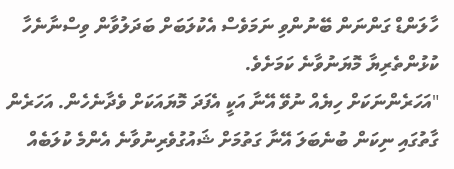ހާލަންޑް ގަންނަން ބޭނުންވި ނަމަވެސް އެކުލަބަށް ބަދަލުވާން ވިސްނާނެހާ ކުޅުންތެރިޔާ މޮޔަނުވާނެ ކަމަށެވެ.
"އަހަރެންނަކަށް ހިޔެއް ނުވޭ އޭނާ އަކީ އެފަދަ މޮޔައަކަށް ވެދާނެހެން. އަހަރެން ގާތުގައި ނިކަން ބުނެބަލަ އޭނާ ގަތުމަށް ޝައުގުވެރިނުވާނެ އެންމެ ކުލަބެއް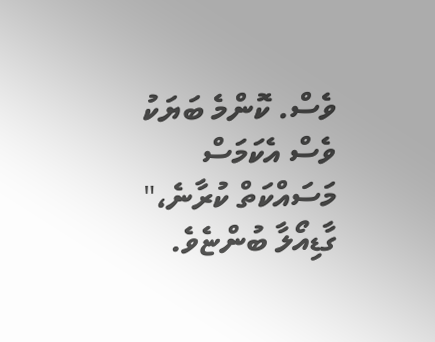ވެސް. ކޮންމެ ބަޔަކު ވެސް އެކަމަސް މަސައްކަތް ކުރާނެ،" ގާޑިއޯލާ ބުންޏެވެ.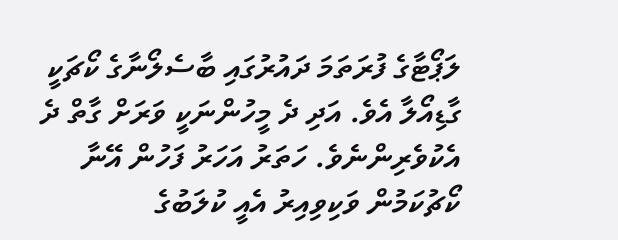ލަޕޯޓާގެ ފުރަތަމަ ދައުރުގައި ބާސެލޯނާގެ ކޯޗަކީ ގާޑިއޯލާ އެވެ. އަދި ދެ މީހުންނަކީ ވަރަށް ގާތް ދެ އެކުވެރިންނެވެ. ހަތަރު އަހަރު ފަހުން އޭނާ ކޯޗުކަމުން ވަކިވިއިރު އެއީ ކުލަބުގެ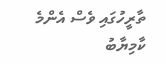ތާރީހުގައި ވެސް އެންމެ ކާމިޔާބު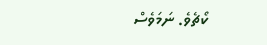ކޯޗެވެ. ނަމަވެސް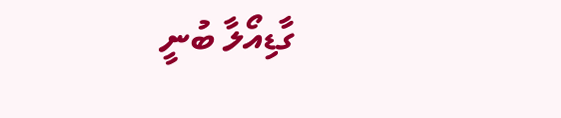ގާޑިއޯލާ ބުނީ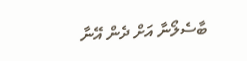ބާސެލޯނާ އަށް ދެން އޭނާ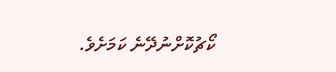ކޯޗުކޮށްނުދޭނެ ކަމަށެވެ.